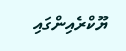ޔޫކްރެއިންގައި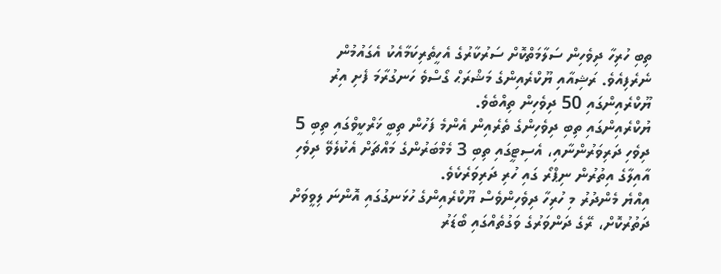ތިބި ހުރިހާ ދިވެހިން ސަލާމަތްކޮށް ސަރުކާރުގެ އެހީތެރިކަމާއެކު އެގައުމުން ނެރެފިއެވެ. ރަޝިއާއި ޔޫކްރެއިންގެ މަޝްރަޙް ގޯސްވެ ހަނގުރާމަ ފެށި އިރު ޔޫކްރެއިންގައި 50 ދިވެހިން ތިއްބެވެ.
ޔުކްރެއިންގައި ތިބި ދިވެހިންގެ ތެރެއިން އެންމެ ފަހުން ތިބީ ޚަރްކީވްގައި ތިބި 5 ދިވެހި ދަރިވަރުންނާއި، އެސިޓީގައި ތިބި 3 މެމްބަރުންގެ މައްޗަށް އެކުލެވޭ ދިވެހި އާއިލާގެ އިތުރުން ނިޕްރޯ ގައި ހުރި ދަރިވަރެކެވެ.
އިއްޔެ މެންދުރު މި ހުރިހާ ދިވެހިންވެސް ޔޫކްރެއިންގެ ހުޅަނގުގައި އޮންނަ ލިވީވަށް ދަތުރުކޮށް، ރޭގެ ދަންވަރުގެ ވަގުތެއްގައި ބޯޑަރު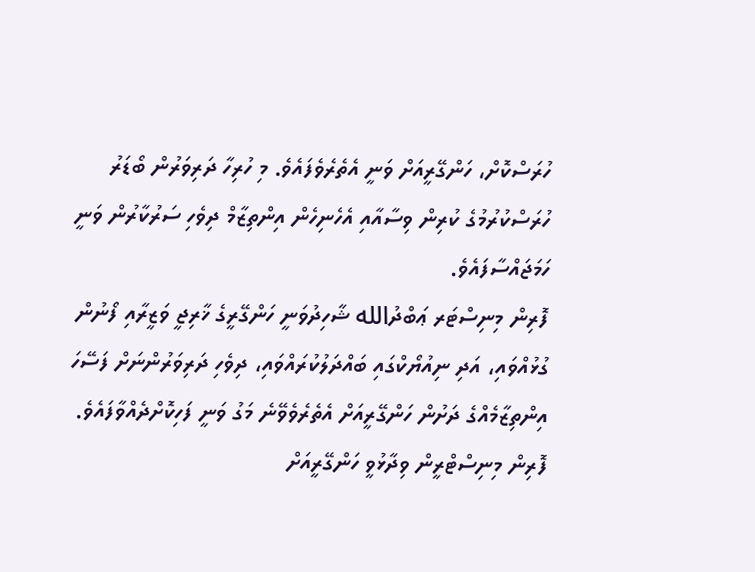ހުރަސްކޮށް، ހަންގޭރީއަށް ވަނީ އެތެރެވެފައެވެ. މި ހުރިހާ ދަރިވަރުން ބޯޑަރު ހުރަސްކުރުމުގެ ކުރިން ވިސާއާއި އެހެނިހެން އިންތިޒާމް ދިވެހި ސަރުކާރުން ވަނީ ހަމަޖައްސާފައެވެ.
ފޮރިން މިނިސްޓަރ ޢަބްދުالله ޝާހިދުވަނީ ހަންގޭރީގެ ޚާރިޖީ ވަޒީރާއި ފޯނުން ގުޅުއްވައި، އަދި ނިއުޔޯކްގައި ބައްދަލުކުރައްވައި، ދިވެހި ދަރިވަރުންނަށް ފަސޭހަ އިންތިޒާމެއްގެ ދަށުން ހަންގޭރީއަށް އެތެރެވެވޭނެ މަގު ވަނީ ފަހިކޮށްދެއްވާފައެވެ.
ފޮރިން މިނިސްޓްރީން ވިދާޅުވީ ހަންގޭރީއަށް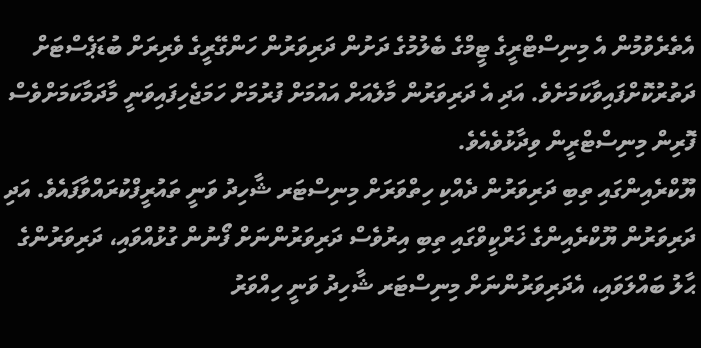އެތެރެވުމުން އެ މިނިސްޓްރީގެ ޓީމްގެ ބެލުމުގެ ދަށުން ދަރިވަރުން ހަންގޭރީގެ ވެރިރަށް ބުޑަޕެސްޓަށް ދަތުރުކޮށްފައިވާކަމަށެވެ. އަދި އެ ދަރިވަރުން މާލެއަށް އައުމަށް ފުރުމަށް ހަމަޖެހިފައިވަނީ މާދަމާކަމަށްވެސް ފޮރިން މިނިސްޓްރީން ވިދާޅުވެއެވެ.
ޔޫކްރެއިންގައި ތިބި ދަރިވަރުން ދެއްކި ހިތްވަރަށް މިނިސްޓަރ ޝާހިދު ވަނީ ތައުރީފްކުރައްވާފައެވެ. އަދި ދަރިވަރުން ޔޫކްރެއިންގެ ޚަރްކީވްގައި ތިބި އިރުވެސް ދަރިވަރުންނަށް ފޯނުން ގުޅުއްވައި، ދަރިވަރުންގެ ޙާލު ބައްލަވައި، އެދަރިވަރުންނަށް މިނިސްޓަރ ޝާހިދު ވަނީ ހިއްވަރު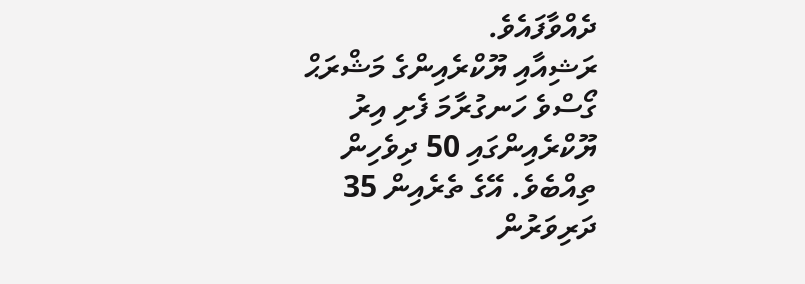ދެއްވާފައެވެ.
ރަޝިއާއި ޔޫކްރެއިންގެ މަޝްރަޙް ގޯސްވެ ހަނގުރާމަ ފެށި އިރު ޔޫކްރެއިންގައި 50 ދިވެހިން ތިއްބެވެ. އޭގެ ތެރެއިން 35 ދަރިވަރުން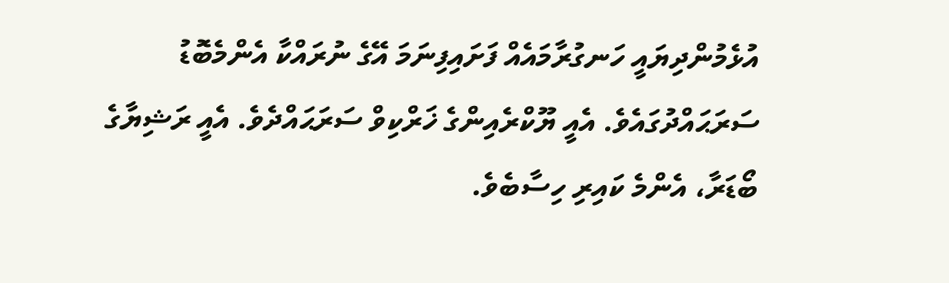އުޅެމުންދިޔައީ ހަނގުރާމައެއް ފަށައިފިނަމަ އޭގެ ނުރައްކާ އެންމެބޮޑު ސަރަޙައްދުގައެވެ. އެއީ ޔޫކްރެއިންގެ ޚަރްކިވް ސަރަޙައްދެވެ. އެއީ ރަޝިޔާގެ ބޯޑަރާ، އެންމެ ކައިރި ހިސާބެވެ.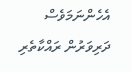އެހެންނަމަވެސް ދަރިވަރުން ރައްކާތެރި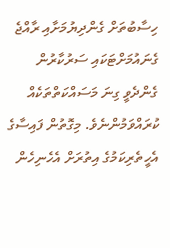ހިސާބުތަށް ގެންދިޔުމަށާއި ރާއްޖެ ގެނައުމަށްޓަކައި ސަރުކާރުން ގެންދެވީ ގިނަ މަސައްކަތްތަކެއް ކުރައްވަމުންނެވެ. މިގޮތުން ފައިސާގެ އެހީތެރިކަމުގެ އިތުރަށް އެހެނިހެން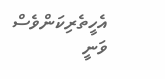އެހީތެރިކަންވެސް ވަނީ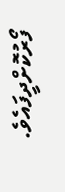ފޯރުކޮށްދީފައެވެ.